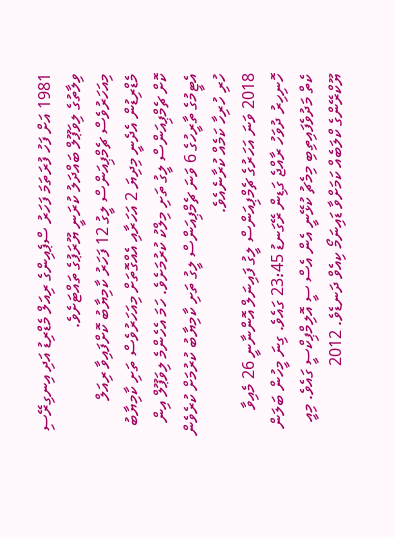1981 އަށް ފަހު ފުރަތަމަ ފަހަރު ސްޕެއިންގެ ރިއަލް މެޑްރިޑު އަދި އިނގިރޭސި ވިލާތުގެ ލިވަޕޫލް ބައްދަލު ކުރަނީ ޔޫރަޕުގެ ތައްޓަށެވެ.
މިއަހަރުވެސް ޗެމްޕިއަންސް ލީގު 12 ފަހަރު ކާމިޔާބު ކޮށްފައިވާ ރިއަލް މެޑްރިޑުން އެދެނީ މިދިޔަ 2 އަހަރާއި އެއްގޮތަށް މިއަހަރުވެސް ތަށި ކާމިޔާބު ކޮށް ޗެމްޕިއަންސް ލީގު ތަށި މިލްކު ކުރުމަށެވެ. ހަމަ އެހެންމެ ލިވަޕޫލް އިން އެޓީމުގެ ތާރީހުގެ 6 ވަނަ ޗެމްޕިއަންސް ލީގު ތަށި ކާމިޔާބު ކުރުމަށް ކުރެވެން ހުރި ހުރިހާ ކަމެއް ކުރާނެއެވެ.
2018 ވަނަ އަހަރުގެ ޗެމްޕިއަންސް ލީގު ފައިނަލް އޮންނާނީ 26 މެއިވާ ހޮނިހިރު ދުވަހު ރާއްޖެ ގަޑިން ރޭގަނޑު 23:45 ގައެވެ. ގިނަ މީހުން ބަލަން ކެތް މަދުވެފައިތިބި މިމެޗު ކުޅޭނީ އެން އެސް ސީ އޮލިމްޕިކްސީ ގައެވެ. މިއީ ޔޫކްރޭންގެ ކްލަބެއް ކަމަށްވާ ޑައިނަމޯ ކިއެވް ދަނޑެވެ. 2012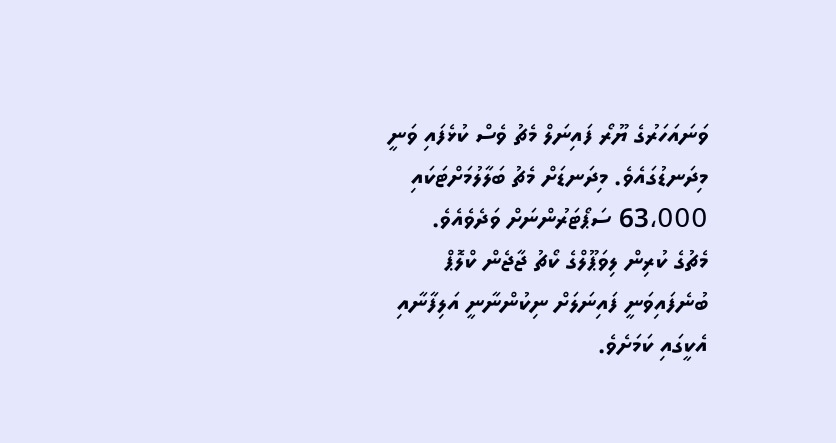ވަނައަހަރުގެ ޔޫރޯ ފައިނަލް މެޗު ވެސް ކުޅެފައި ވަނީ މިދަނޑުގައެވެ. މިދަނޑަށް މެޗު ބަލާލުމަށްޓަކައި 63،000 ސަޕޯޓަރުންނަށް ވަދެވެއެވެ.
މެޗުގެ ކުރިން ލިވަޕޫލްގެ ކޯޗު ޖާޖެން ކްލޮޕް ބުނެފައިވަނީ ފައިނަލަށް ނިކުންނާނީ އަލިފާނާއި އެކީގައި ކަމަށެވެ.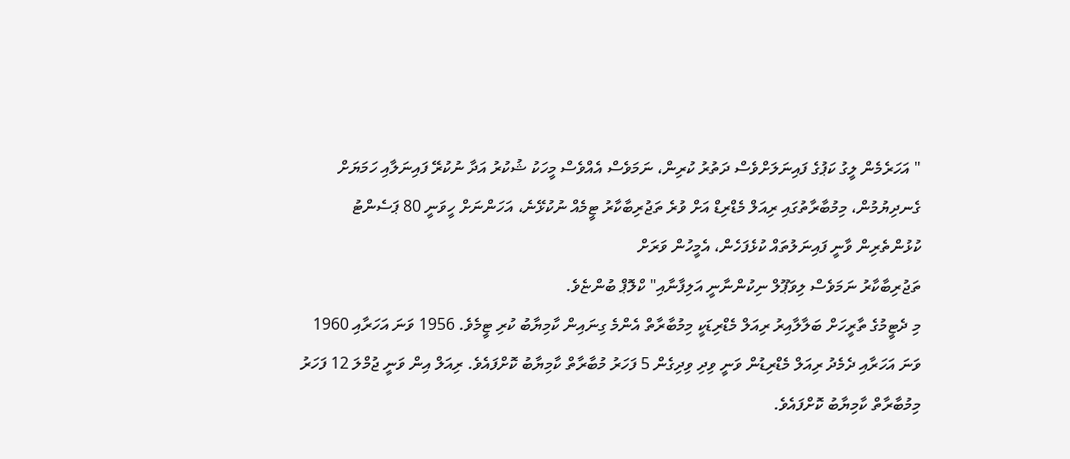" އަހަރެމެން ލީގު ކަޕުގެ ފައިނަލަށްވެސް ދަތުރު ކުރިން، ނަމަވެސް އެއްވެސް މީހަކު ޝުކުރު އަދާ ނުކުރޭ ފައިނަލާއި ހަމަޔަށް ގެނދިޔުމުން، މިމުބާރާތުގައި ރިއަލް މެޑްރިޑް އަށް ވުރެ ތަޖުރިބާކާރު ޓީމެއް ނުކުޅޭނެ، އަހަންނަށް ހީވަނީ 80 ޕަސެންޓު ކުޅުންތެރިން ވާނީ ފައިނަލުތައް ކުޅެފަހެން، އެމީހުން ވަރަށް
ތަޖުރިބާކާރު ނަމަވެސް ލިވަޕޫލް ނިކުންނާނީ އަލިފާނާއި" ކްލޮޕް ބުންޏެވެ.
މި ދެޓީމުގެ ތާރީހަށް ބަލާލާއިރު ރިއަލް މެޑްރިޑަކީ މިމުބާރާތް އެންމެ ގިނައިން ކާމިޔާބު ކުރި ޓީމެވެ. 1956 ވަނަ އަހަރާއި 1960 ވަނަ އަހަރާއި ދެމެދު ރިއަލް މެޑްރިޑުން ވަނީ ވިދި ވިދިގެން 5 ފަހަރު މުބާރާތް ކާމިޔާބު ކޮށްފައެވެ. ރިއަލް އިން ވަނީ ޖުމްލަ 12 ފަހަރު މިމުބާރާތް ކާމިޔާބު ކޮށްފައެވެ.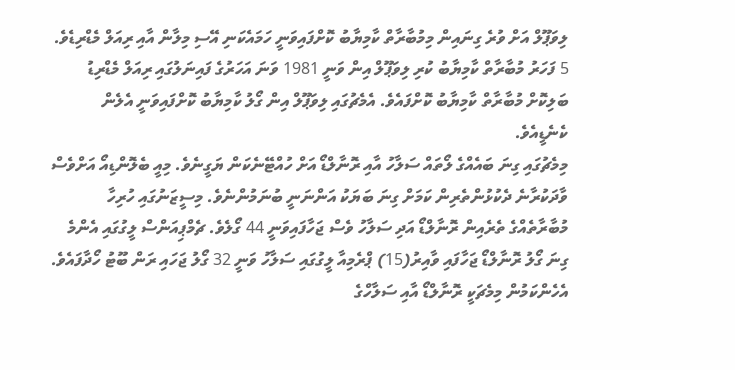ލިވަޕޫލް އަށް ވުރެ ގިނައިން މިމުބާރާތް ކާމިޔާބު ކޮށްފައިވަނީ ހަމައެކަނި އޭސި މިލާން އާއި ރިއަލް މެޑްރިޑެވެ. 5 ފަހަރު މުބާރާތް ކާމިޔާބު ކުރި ލިވަޕޫލް އިން ވަނީ 1981 ވަނަ އަހަރުގެ ފައިނަލުގައި ރިއަލް މެޑްރިޑު ބަލިކޮށް މުބާރާތް ކާމިޔާބު ކޮށްފައެވެ. އެމެޗުގައި ލިވަޕޫލް އިން ގޯލު ކާމިޔާބު ކޮށްފައިވަނީ އެލެން ކެނެޑީއެވެ.
މިމެޗުގައި ގިނަ ބައެއްގެ ލޯތައް ސަލާހު އާއި ރޮނާލްޑޯ އަށް ހުއްޓޭނެކަން ޔަގީނެވެ. މިއީ ބެލޮންޑިއޯ އަށްވެސް ވާދަކުރާނެ ދެކުޅުންތެރިން ކަމަށް ގިނަ ބަޔަކު އަންނަނީ ބުނަމުންނެވެ. މިސީޒަނުގައި ހުރިހާ މުބާރާތެއްގެ ތެރެއިން ރޮނާލްޑޯ އަދި ސަލާހު ވެސް ޖަހާފައިވަނީ 44 ގޯލެވެ. ޗެމްޕިއަންސް ލީގުގައި އެންމެ ގިނަ ގޯލު ރޮނާލްޑޯ ޖަހާފައި ވާއިރު(15) ޕްރެމިއާ ލީގުގައި ސަލާހު ވަނީ 32 ގޯލު ޖަހައި ރަން ބޫޓު ހޯދާފައެވެ.
އެހެންކަމުން މިމެޗަކީ ރޮނާލްޑޯ އާއި ސަލާހްގެ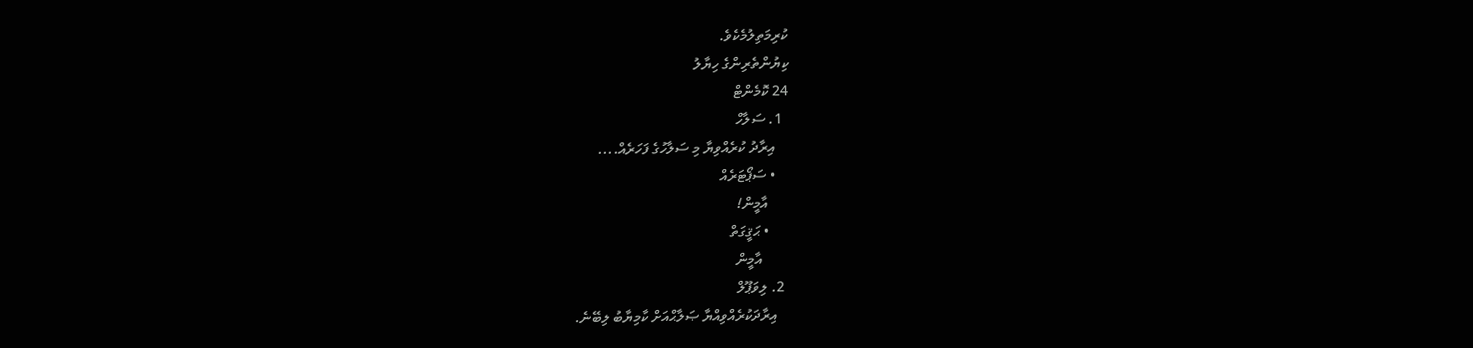ކުރިމަތިލުމެކެވެ.
ކިޔުންތެރިންގެ ހިޔާލު
24 ކޮމެންޓް
  1. ސަލާހް
    އިރާދު ކުރެއްވިޔާ މި ސަލާހުގެ ފަހަރެއް....
    • ސަޕޯޓަރެއް
      އާމީން!
      • ޙަޤީގަތް
        އާމީން
  2. ލިވަޕޫލް
    އިރާދަކުރެއްވިއްޔާ ޞަލާޙްއަށް ކާމިޔާބު ލިބޭނެ.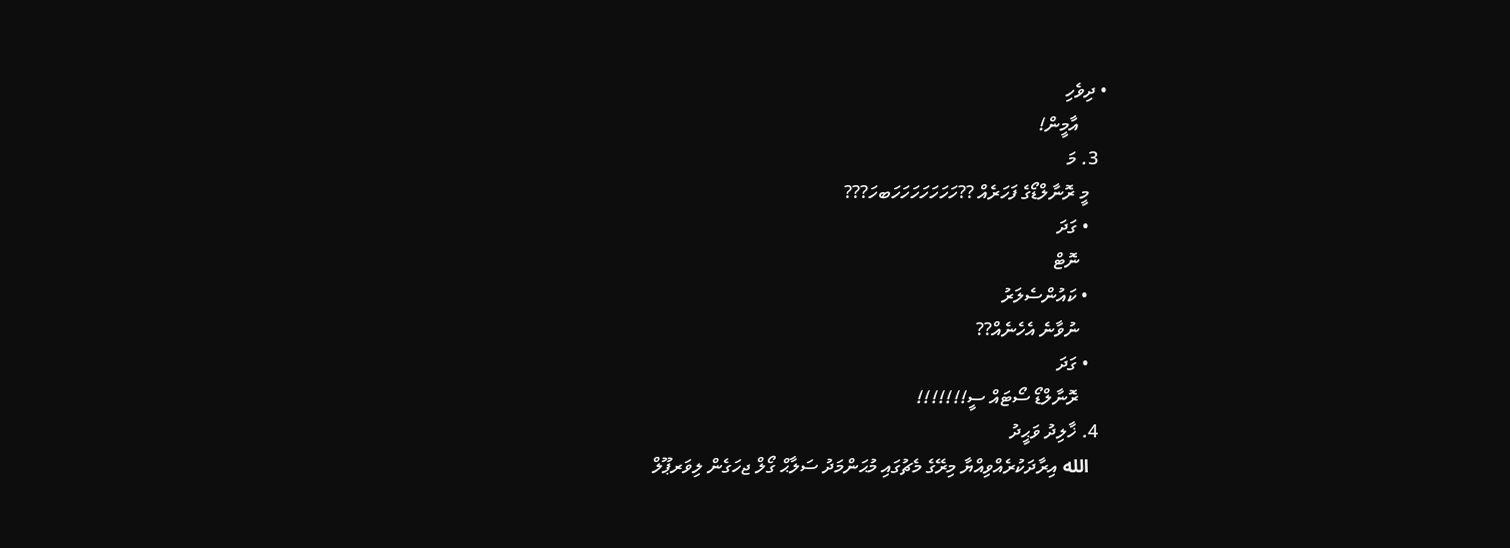• ދިވެހި
      އާމީން!
  3. މަ
    މީ ރޮނާލްޑޯގެ ފަހަރެއް ??ހަހަހަހަހަހަހަބހަ???
    • ގަދަ
      ނޮޓް
    • ކައުންސެލަރު
      ނުވާނެ އެހެނެއް??
    • ގަދަ
      ރޮނާލްޑޯ ސޯޓައް ސީ!!!!!!!
  4. ޚާލިދު ވަޙީދު
    الله އިރާދަކުރެއްވިއްޔާ މިރޭގެ މެޗުގައި މުޙަންމަދު ސަލާޙް ގޯލް ޖހަގެން ލިވަރޕޫލް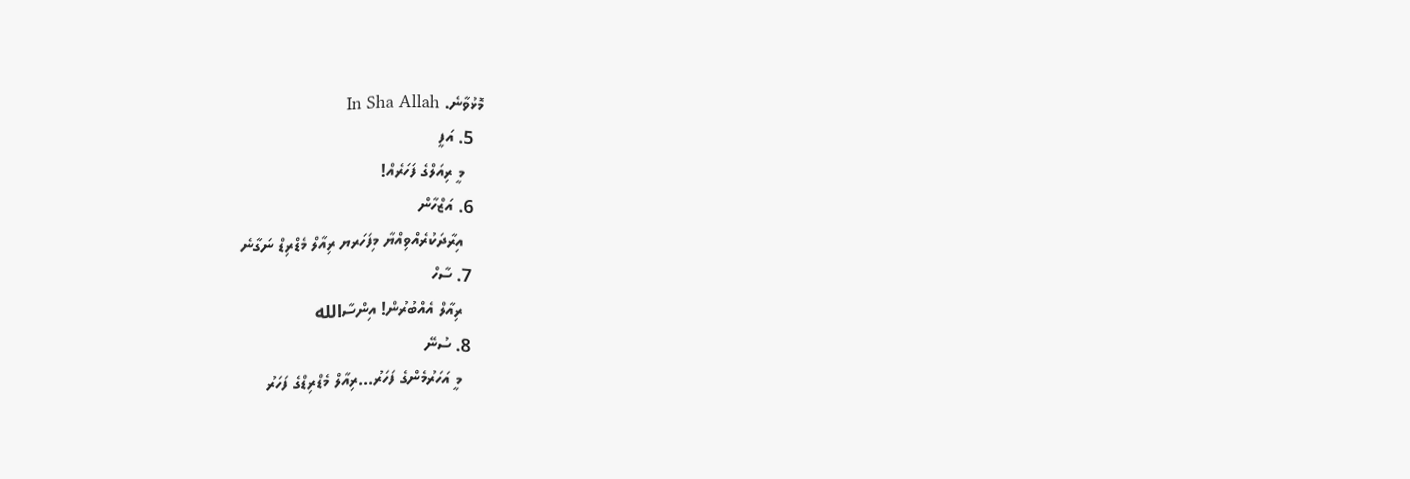މޮޅުވާނެ. In Sha Allah
  5. އަފީ
    މީ ރިއަލްގެ ފަހަރެއް!
  6. އަޒްހާން
    އިރާދަކުރެއްވިއްޔާ މިފަހަރޔ ރިއާލް މެޑްރިޑް ނަގާނެ
  7. ސާހް
    ރިއާލް އެއްބުރުން! އިންސާالله
  8. ސުނޭ
    މީ އަހަރުމެންގެ ފަހަރު...ރިއާލް މެޑްރިޑްގެ ފަހަރު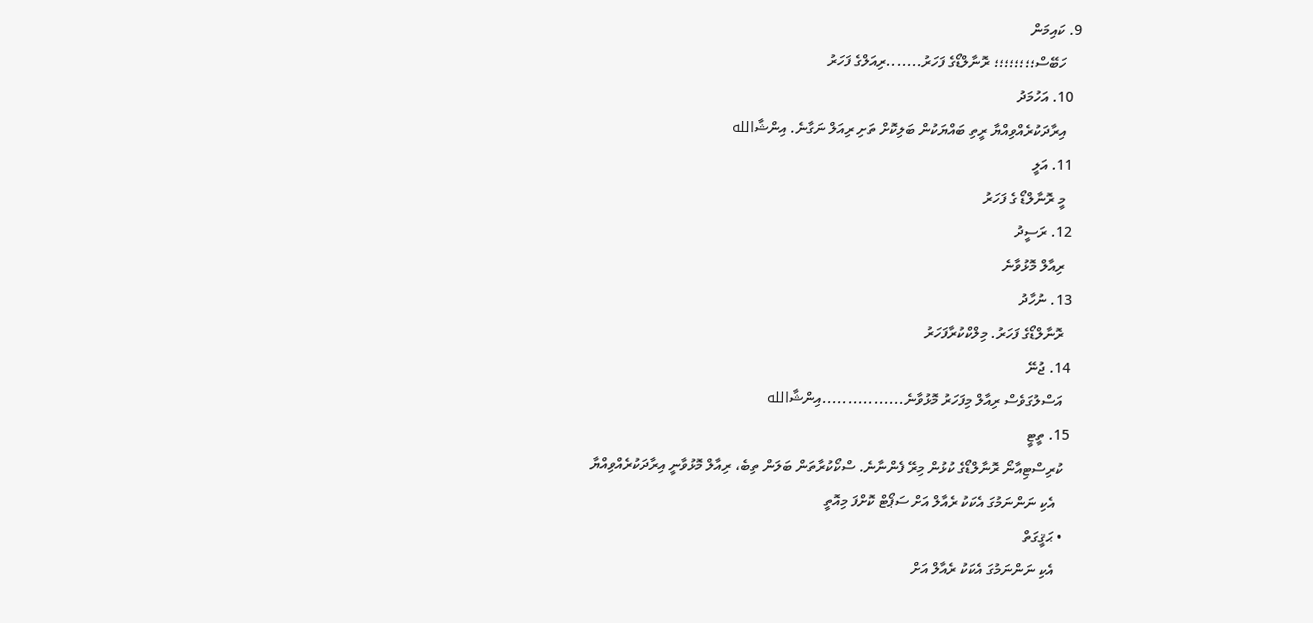9. ކައިމަން
    ހަބޭސް؛؛؛؛؛؛؛؛ ރޮނާލްޑޯގެ ފަހަރު.......ރިއަލްގެ ފަހަރު
  10. އަހުމަދު
    އިރާދަކުރެއްވިއްޔާ ރީތި ބައްޔަކުން ބަލިކޮށް ތަށި ރިއަލް ނަގާނެ. އިންޝާالله
  11. އަލީ
    މީ ރޮނާލްޑޯ ގެ ފަހަރު
  12. ރަސީދު
    ރިއާލް މޮޅުވާނެ
  13. ނުހާދު
    ރޮނާލްޑޯގެ ފަހަރު. މިލްކްކުރާފަހަރު
  14. ޖުނޭ
    އަސްލުގަވެސް ރިއާލް މިފަހަރު މޮޅުވާނެ................އިންޝާالله
  15. ތީޓީ
    ކުރިސްޓިއާނޯ ރޮނާލްޑޯގެ ކުޅުން މިރޭ ފެންނާނެ. ސްކޯކުރާތަން ބަލަން ތިބެ، ރިއާލް މޮޅުވާނީ އިރާދަކުރެއްވިއްޔާ
      އެކި ނަންނަމުގަ އެކަކު ރެއާލް އަށް ސަޕޯޓް ކޮށްފަ މިއޮތީ
    • ޙަޤީގަތް
      އެކި ނަންނަމުގަ އެކަކު ރެއާލް އަށް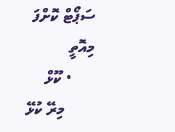ސަޕޯޓް ކޮށްފަ މިއޮތީ
      • ކޫޅް
        މިރޭ ކުޅޭ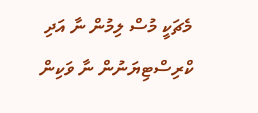މެޗަކީ މުސް ލިމުން ނާ އަދި ކްރިސްޓިޔަނުން ނާ ވަކިން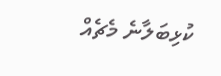ކުޅިބަލާނެ މެޗެއް